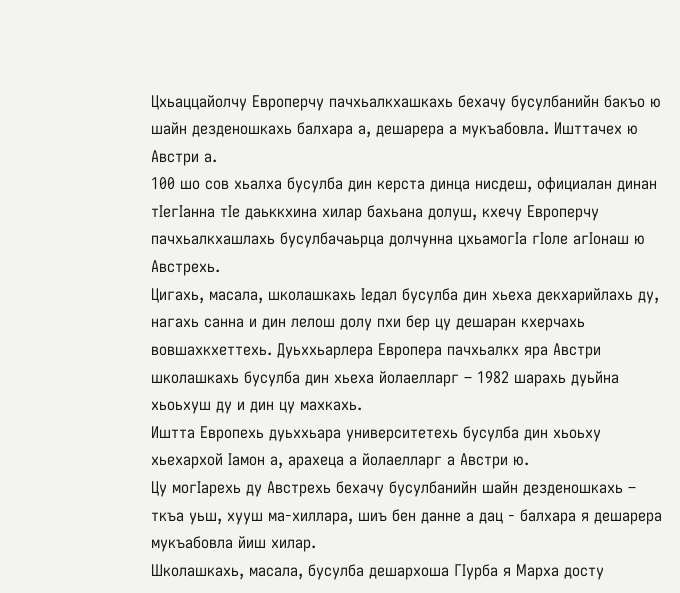Цхьаццайолчу Европерчу пачхьалкхашкахь бехачу бусулбанийн бакъо ю шайн дезденошкахь балхара а, дешарера а мукъабовла. Ишттачех ю Австри а.
100 шо сов хьалха бусулба дин керста динца нисдеш, официалан динан тIегIанна тIе даьккхина хилар бахьана долуш, кхечу Европерчу пачхьалкхашлахь бусулбачаьрца долчунна цхьамогIа гIоле агIонаш ю Австрехь.
Цигахь, масала, школашкахь Iедал бусулба дин хьеха декхарийлахь ду, нагахь санна и дин лелош долу пхи бер цу дешаран кхерчахь вовшахкхеттехь. Дуьххьарлера Европера пачхьалкх яра Австри школашкахь бусулба дин хьеха йолаелларг – 1982 шарахь дуьйна хьоьхуш ду и дин цу махкахь.
Иштта Европехь дуьххьара университетехь бусулба дин хьоьху хьехархой Iамон а, арахеца а йолаелларг а Австри ю.
Цу могIарехь ду Австрехь бехачу бусулбанийн шайн дезденошкахь – ткъа уьш, хууш ма-хиллара, шиъ бен данне а дац - балхара я дешарера мукъабовла йиш хилар.
Школашкахь, масала, бусулба дешархоша ГIурба я Марха досту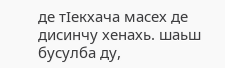де тIекхача масех де дисинчу хенахь. шаьш бусулба ду,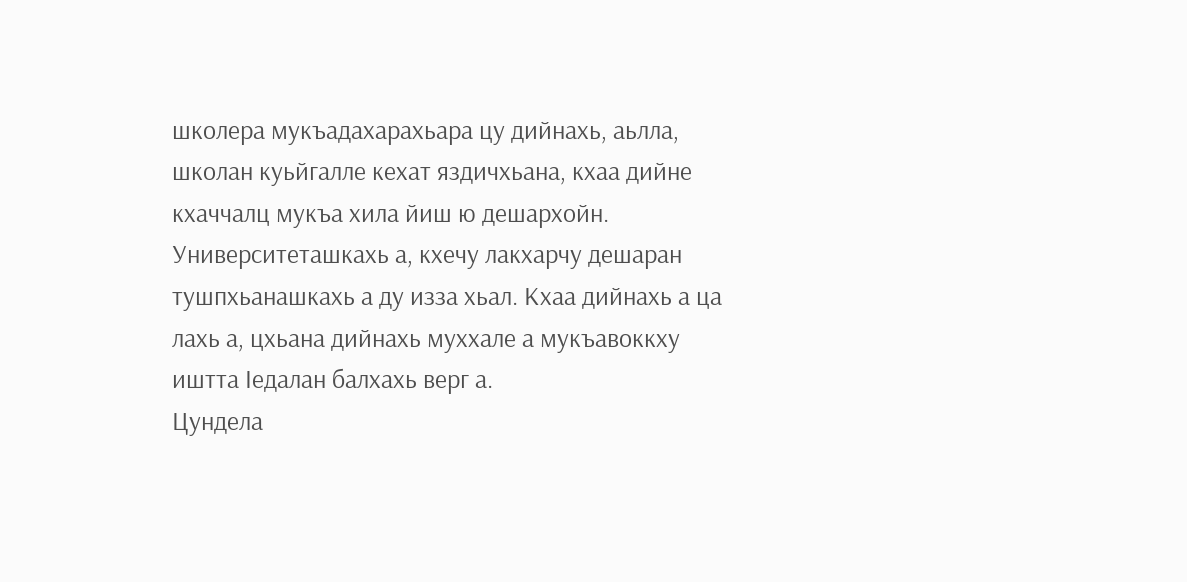школера мукъадахарахьара цу дийнахь, аьлла, школан куьйгалле кехат яздичхьана, кхаа дийне кхаччалц мукъа хила йиш ю дешархойн.
Университеташкахь а, кхечу лакхарчу дешаран тушпхьанашкахь а ду изза хьал. Кхаа дийнахь а ца лахь а, цхьана дийнахь муххале а мукъавоккху иштта Iедалан балхахь верг а.
Цундела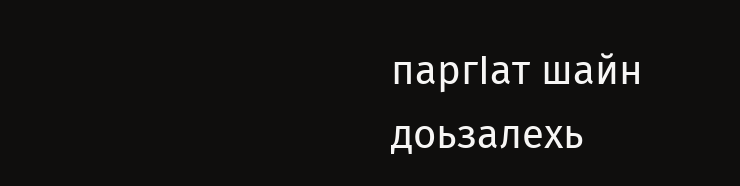паргIат шайн доьзалехь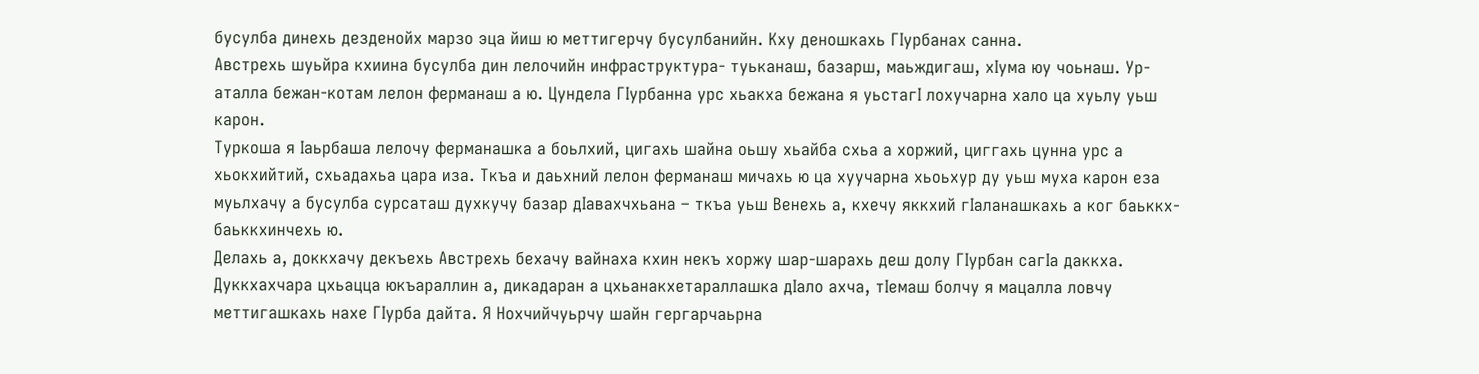бусулба динехь дезденойх марзо эца йиш ю меттигерчу бусулбанийн. Кху деношкахь ГIурбанах санна.
Австрехь шуьйра кхиина бусулба дин лелочийн инфраструктура- туьканаш, базарш, маьждигаш, хIума юу чоьнаш. Ур-аталла бежан-котам лелон ферманаш а ю. Цундела ГIурбанна урс хьакха бежана я уьстагI лохучарна хало ца хуьлу уьш карон.
Туркоша я Iаьрбаша лелочу ферманашка а боьлхий, цигахь шайна оьшу хьайба схьа а хоржий, циггахь цунна урс а хьокхийтий, схьадахьа цара иза. Ткъа и даьхний лелон ферманаш мичахь ю ца хуучарна хьоьхур ду уьш муха карон еза муьлхачу а бусулба сурсаташ духкучу базар дIавахчхьана – ткъа уьш Венехь а, кхечу яккхий гIаланашкахь а ког баьккх-баьккхинчехь ю.
Делахь а, доккхачу декъехь Австрехь бехачу вайнаха кхин некъ хоржу шар-шарахь деш долу ГIурбан сагIа даккха. Дуккхахчара цхьацца юкъараллин а, дикадаран а цхьанакхетараллашка дIало ахча, тIемаш болчу я мацалла ловчу меттигашкахь нахе ГIурба дайта. Я Нохчийчуьрчу шайн гергарчаьрна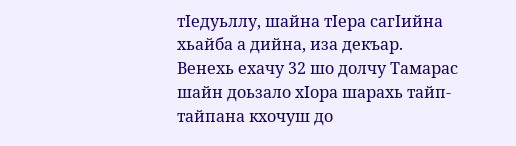тIедуьллу, шайна тIера сагIийна хьайба а дийна, иза декъар.
Венехь ехачу 32 шо долчу Тамарас шайн доьзало хIора шарахь тайп-тайпана кхочуш до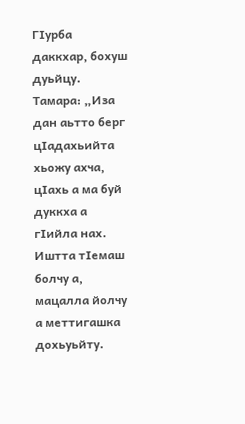ГIурба даккхар, бохуш дуьйцу.
Тамара: „Иза дан аьтто берг цIадахьийта хьожу ахча, цIахь а ма буй дуккха а гIийла нах. Иштта тIемаш болчу а, мацалла йолчу а меттигашка дохьуьйту.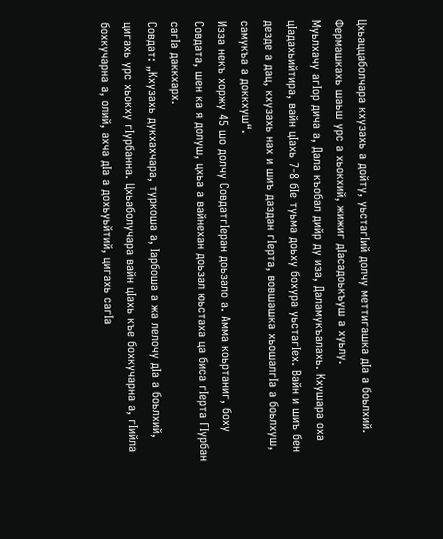Цхьаццаболчара кхузахь а дойту, уьстагIий долчу меттигашка дIа а боьлхий. Фермашкахь шаьш урс а хьокхий, жижиг дIасадоькъуш а хуьлу.
Муьлхачу агIор дича а, Дала къобал дийр ду иза, Даламукъалахь. Кхушара оха цIадахьийтира, вайн цIахь 7-8 бIе туьма доьху бохура уьстагIех. Вайн и шиъ бен дезде а дац, кхузахь нах и шиъ даздан гIерта, вовшашка хьошалгIа а боьлхуш, самукъа а доккхуш“.
Изза некъ хоржу 45 шо долчу СовдатгIеран доьзало а. Амма коьртаниг, боху Совдата, шен ка я долуш, цхьа а вайнехан доьзал юьстаха ца биса гIерта ГIурбан сагIа даккхарх.
Совдат: „Кхузахь дукхахчара, туркоша а, Iарбоша а жа лелочу дIа а боьлхий, цигахь урс хьокху гIурбанна. Цхьаболучара вайн цIахь къе бохкучарна а, гIийла бохкучарна а, олий, ахча дIа а дохьуьйтий, цигахь сагIа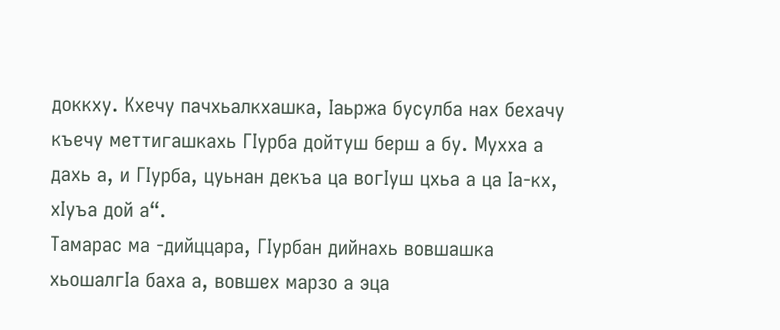доккху. Кхечу пачхьалкхашка, Iаьржа бусулба нах бехачу къечу меттигашкахь ГIурба дойтуш берш а бу. Мухха а дахь а, и ГIурба, цуьнан декъа ца вогIуш цхьа а ца Iа-кх, хIуъа дой а“.
Тамарас ма -дийццара, ГIурбан дийнахь вовшашка хьошалгIа баха а, вовшех марзо а эца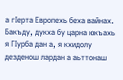а гIерта Европехь беха вайнах. Бакъду, дукха бу царна юкъахь я ГIурба дан а, я кхидолу дезденош лардан а аьттонаш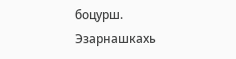боцурш.
Эзарнашкахь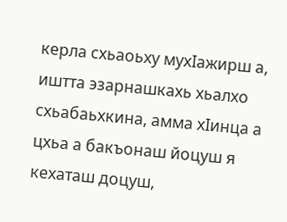керла схьаоьху мухIажирш а, иштта эзарнашкахь хьалхо схьабаьхкина, амма хIинца а цхьа а бакъонаш йоцуш я кехаташ доцуш,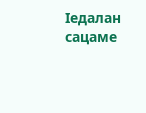Iедалан сацаме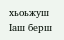хьоьжуш Iаш берш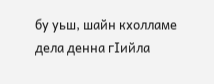бу уьш, шайн кхолламе дела денна гIийла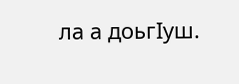ла а доьгIуш.